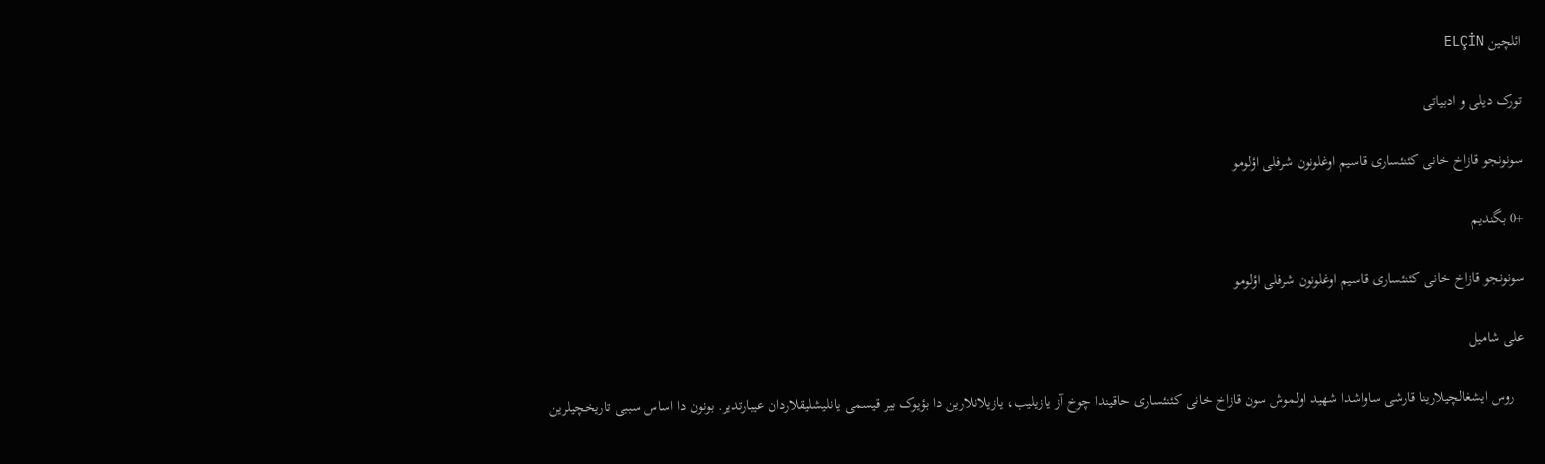ائلچین ELÇİN

تورک دیلی و ادبیاتی

سونونجو قازاخ خانی کئنئساری قاسیم اوغلونون شرفلی اؤلومو

+0 بگندیم

سونونجو قازاخ خانی کئنئساری قاسیم اوغلونون شرفلی اؤلومو

علی شامیل

   روس ایشغالچیلارینا قارشی ساواشدا شهید اولموش سون قازاخ خانی کئنئساری حاقیندا چوخ آز یازیلیب، یازیلانلارین دا بؤیوک بیر قیسمی یانلیشلیقلاردان عیبارتدیر. بونون دا اساس سببی تاریخچیلرین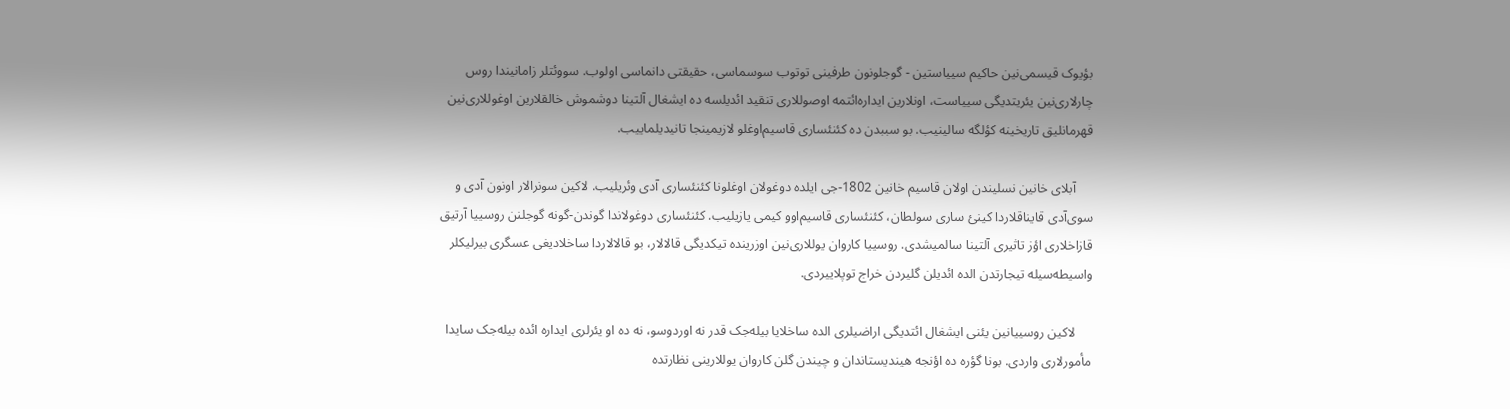بؤیوک قیسمی‌نین حاکیم سییاستین - گوجلونون طرفینی توتوب سوسماسی، حقیقتی دانماسی اولوب. سووئتلر زامانیندا روس چارلاری‌نین یئریتدیگی سییاست، اونلارین ایداره‌ائتمه اوصوللاری تنقید ائدیلسه ده ایشغال آلتینا دوشموش خالقلارین اوغوللاری‌نین قهرمانلیق تاریخینه کؤلگه سالینیب. بو سببدن ده کئنئساری قاسیم‌اوغلو لازیمینجا تانیدیلماییب.

     آبلای خانین نسلیندن اولان قاسیم خانین 1802-جی ایلده دوغولان اوغلونا کئنئساری آدی وئریلیب. لاکین سونرالار اونون آدی و سوی‌آدی قایناقلاردا کینئ ساری سولطان، کئنئساری قاسیم‌اوو کیمی یازیلیب. کئنئساری دوغولاندا گوندن-گونه گوجلنن روسییا آرتیق قازاخلاری اؤز تاثیری آلتینا سالمیشدی. روسییا کاروان یوللاری‌نین اوزرینده تیکدیگی قالالار، بو قالالاردا ساخلادیغی عسگری بیرلیکلر واسیطه‌سیله تیجارتدن الده ائدیلن گلیردن خراج توپلاییردی.

     لاکین روسییانین یئنی ایشغال ائتدیگی اراضیلری الده ساخلایا بیله‌جک قدر نه اوردوسو، نه ده او یئرلری ایداره ائده بیله‌جک سایدا مأمورلاری واردی. بونا گؤره ده اؤنجه هیندیستاندان و چیندن گلن کاروان یوللارینی نظارتده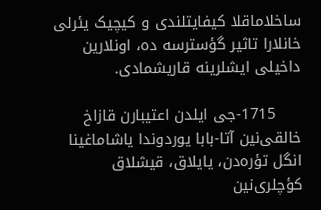ساخلاماقلا کیفایتلندی و کیچیک یئرلی خانلارا تاثیر گؤسترسه ده، اونلارین داخیلی ایشلرینه قاریشمادی.

     1715-جی ایلدن اعتیبارن قازاخ خالقی‌نین آتا-بابا یوردوندا یاشاماغینا انگل تؤره‌دن، یایلاق، قیشلاق کؤچلری‌نین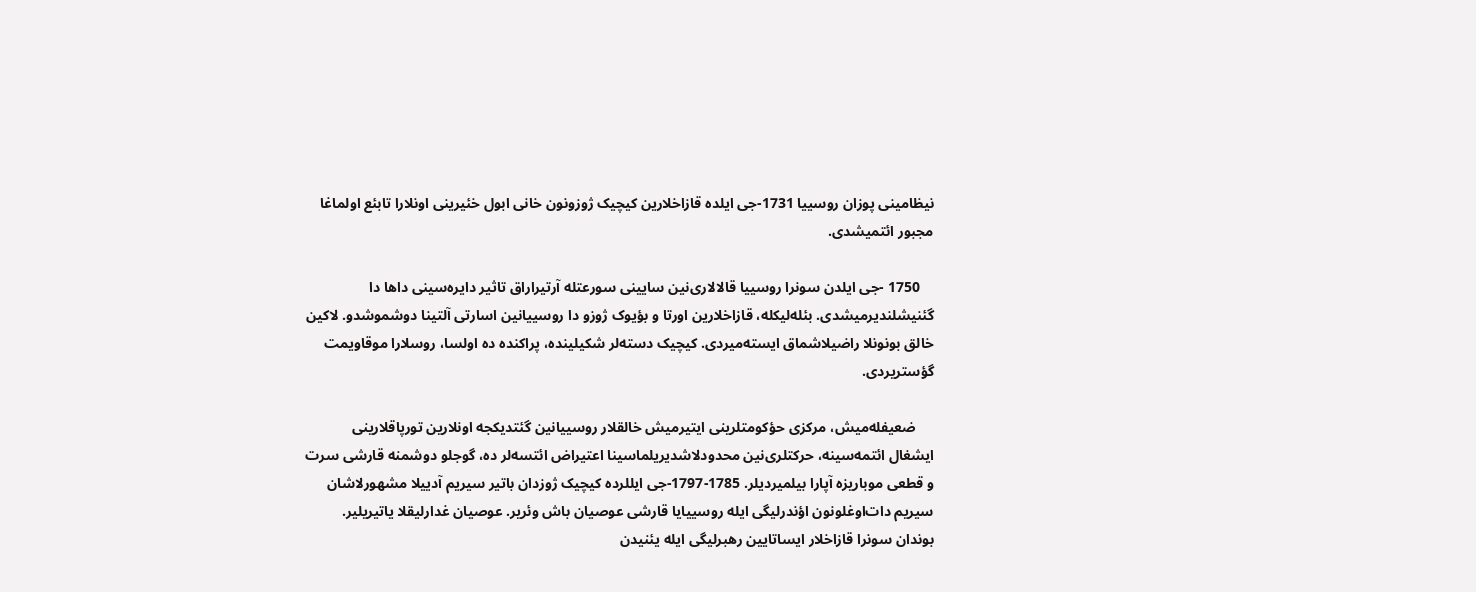نیظامینی پوزان روسییا 1731-جی ایلده قازاخلارین کیچیک ژوزونون خانی ابول خئیرینی اونلارا تابئع اولماغا مجبور ائتمیشدی.

    1750 -جی ایلدن سونرا روسییا قالالاری‌نین سایینی سورعتله آرتیراراق تاثیر دایره‌سینی داها دا گئنیشلندیرمیشدی. بئله‌لیکله، قازاخلارین اورتا و بؤیوک ژوزو دا روسییانین اسارتی آلتینا دوشموشدو. لاکین خالق بونونلا راضیلاشماق ایسته‌میردی. کیچیک دسته‌لر شکیلینده، پراکنده ده اولسا، روسلارا موقاویمت گؤستریردی.

     ضعیفله‌میش، مرکزی حؤکومتلرینی ایتیرمیش خالقلار روسییانین گئتدیکجه اونلارین تورپاقلارینی ایشغال ائتمه‌سینه، حرکتلری‌نین محدودلاشدیریلماسینا اعتیراض ائتسه‌لر ده، گوجلو دوشمنه قارشی سرت و قطعی موباریزه آپارا بیلمیردیلر. 1785-1797-جی ایللرده کیچیک ژوزدان باتیر سیریم آدییلا مشهورلاشان سیریم دات‌اوغلونون اؤندرلیگی ایله روسییایا قارشی عوصیان باش وئریر. عوصیان غدارلیقلا یاتیریلیر. بوندان سونرا قازاخلار ایساتایین رهبرلیگی ایله یئنیدن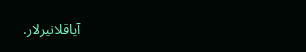آیاقلانیرلار.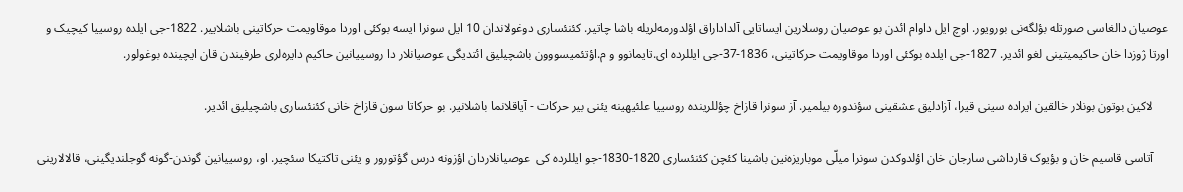عوصیان دالغاسی صورتله بؤلگه‌نی بورویور. اوچ ایل داوام ائدن بو عوصیان روسلارین ایساتایی آلداداراق اؤلدورمه‌لریله باشا چاتیر. کئنئساری دوغولاندان 10 ایل سونرا ایسه بوکئی اوردا موقاویمت حرکاتینی باشلاییر. 1822-جی ایلده روسییا کیچیک و اورتا ژوزدا خان حاکیمیتینی لغو ائدیر. 1827-جی ایلده بوکئی اوردا موقاویمت حرکاتینی، 1836-37-جی ایللرده ای.تایمانوو و م.اؤتئمیسووون باشچیلیق ائتدیگی عوصیانلار دا روسییانین حاکیم دایره‌لری طرفیندن قان ایچینده بوغولور.

     لاکین بوتون بونلار خالقین ایراده سینی قیرا، آزادلیق عشقینی سؤندوره بیلمیر. آز سونرا قازاخ چؤللرینده روسییا علئیهینه یئنی بیر حرکات - آیاقلانما باشلانیر. بو حرکاتا سون قازاخ خانی کئنئساری باشچیلیق ائدیر.

     آتاسی قاسیم خان و بؤیوک قارداشی سارجان خان اؤلدوکدن سونرا میلّی موباریزه‌نین باشینا کئچن کئنئساری 1820-1830-جو ایللرده کی  عوصیانلاردان اؤزونه درس گؤتورور و یئنی تاکتیکا سئچیر. او، روسییانین گوندن-گونه گوجلندیگینی، قالالارینی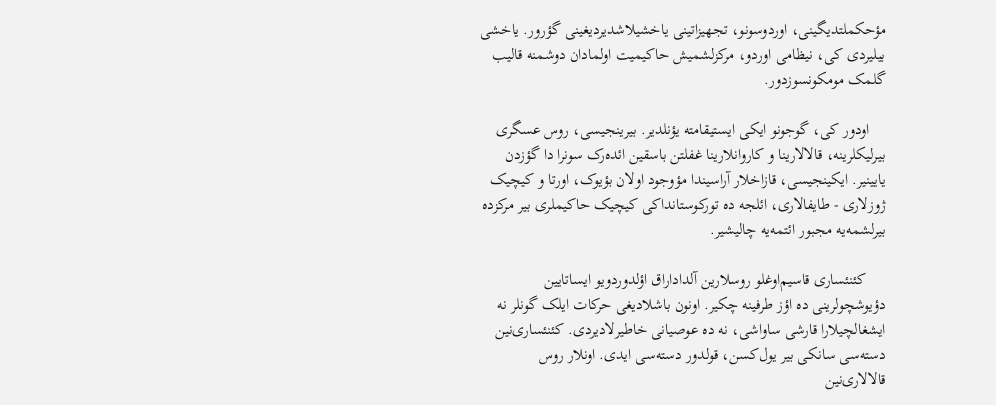مؤحکملتدیگینی، اوردوسونو، تجهیزاتینی یاخشیلاشدیردیغینی گؤرور. یاخشی بیلیردی کی، نیظامی اوردو، مرکزلشمیش حاکیمیت اولمادان دوشمنه قالیب گلمک مومکونسوزدور.

    اودور کی، گوجونو ایکی ایستیقامته یؤنلدیر. بیرینجیسی، روس عسگری بیرلیکلرینه، قالالارینا و کاروانلارینا غفلتن باسقین ائده‌رک سونرا دا گؤزدن یایینیر. ایکینجیسی، قازاخلار آراسیندا مؤوجود اولان بؤیوک، اورتا و کیچیک ژوزلاری - طایفالاری، ائلجه ده تورکوستانداکی کیچیک حاکیملری بیر مرکزده بیرلشمه‌یه مجبور ائتمه‌یه چالیشیر.

     کئنئساری قاسیم‌اوغلو روسلارین آلداداراق اؤلدوردویو ایساتایین دؤیوشچولرینی ده اؤز طرفینه چکیر. اونون باشلادیغی حرکات ایلک گونلر نه ایشغالچیلارا قارشی ساواشی، نه ده عوصیانی خاطیرلادیردی. کئنئساری‌نین دسته‌سی سانکی بیر یول‌کسن، قولدور دسته‌سی ایدی. اونلار روس قالالاری‌نین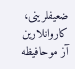ضعیفلرینی، کاروانلارین آز موحافیظه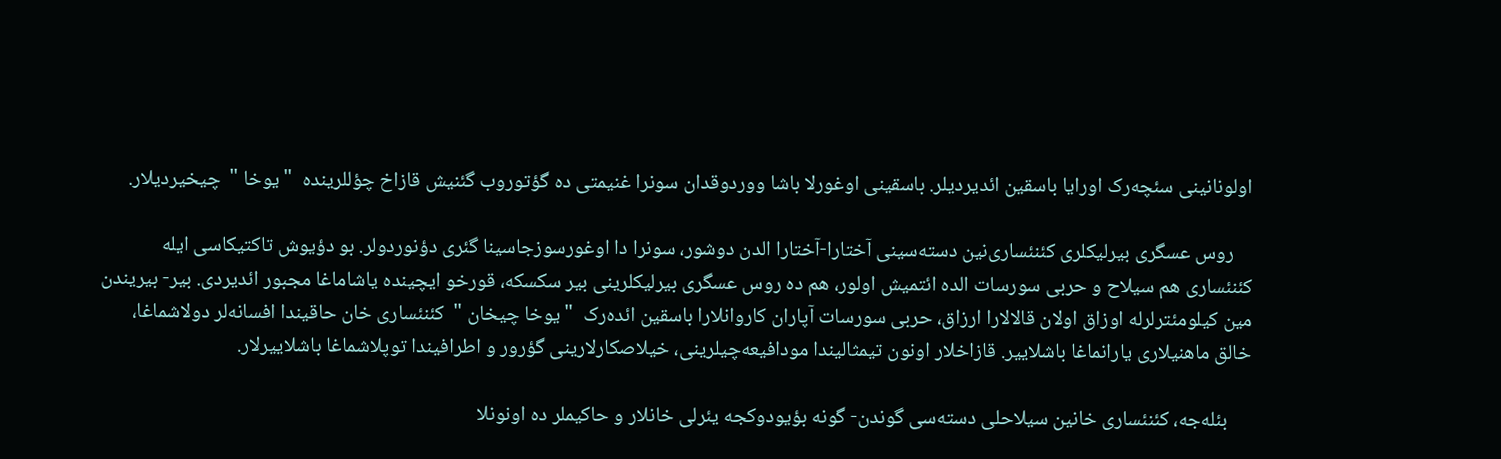اولونانینی سئچه‌رک اورایا باسقین ائدیردیلر. باسقینی اوغورلا باشا ووردوقدان سونرا غنیمتی ده گؤتوروب گئنیش قازاخ چؤللرینده  " یوخا "  چیخیردیلار.

    روس عسگری بیرلیکلری کئنئساری‌نین دسته‌سینی آختارا-آختارا الدن دوشور، سونرا دا اوغورسوزجاسینا گئری دؤنوردولر. بو دؤیوش تاکتیکاسی ایله کئنئساری هم سیلاح و حربی سورسات الده ائتمیش اولور، هم ده روس عسگری بیرلیکلرینی بیر سکسکه، قورخو ایچینده یاشاماغا مجبور ائدیردی. بیر- بیریندن مین کیلومئترلرله اوزاق اولان قالالارا ارزاق، حربی سورسات آپاران کاروانلارا باسقین ائده‌رک  " یوخا چیخان "  کئنئساری خان حاقیندا افسانه‌لر دولاشماغا، خالق ماهنیلاری یارانماغا باشلاییر. قازاخلار اونون تیمثالیندا مودافیعه‌چیلرینی، خیلاصکارلارینی گؤرور و اطرافیندا توپلاشماغا باشلاییرلار.

     بئله‌جه، کئنئساری خانین سیلاحلی دسته‌سی گوندن- گونه بؤیودوکجه یئرلی خانلار و حاکیملر ده اونونلا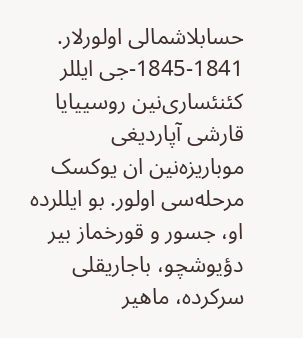حسابلاشمالی اولورلار. 1841-1845-جی ایللر کئنئساری‌نین روسییایا قارشی آپاردیغی موباریزه‌نین ان یوکسک مرحله‌سی اولور. بو ایللرده او، جسور و قورخماز بیر دؤیوشچو، باجاریقلی سرکرده، ماهیر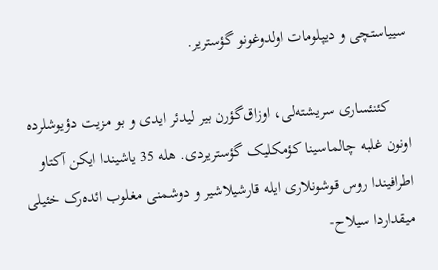سییاستچی و دیپلومات اولدوغونو گؤستریر.

     کئنئساری سریشته‌لی، اوزاق‌گؤرن بیر لیدئر ایدی و بو مزیت دؤیوشلرده اونون غلبه چالماسینا کؤمکلیک گؤستریردی. هله 35 یاشیندا ایکن آکتاو اطرافیندا روس قوشونلاری ایله قارشیلاشیر و دوشمنی مغلوب ائده‌رک خئیلی میقداردا سیلاح-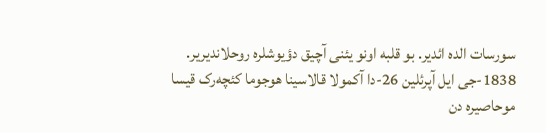سورسات الده ائدیر. بو قلبه اونو یئنی آچیق دؤیوشلره روحلاندیریر. 1838-جی ایل آپرئلین 26-دا آکمولا قالاسینا هوجوما کئچه‌رک قیسا موحاصیره دن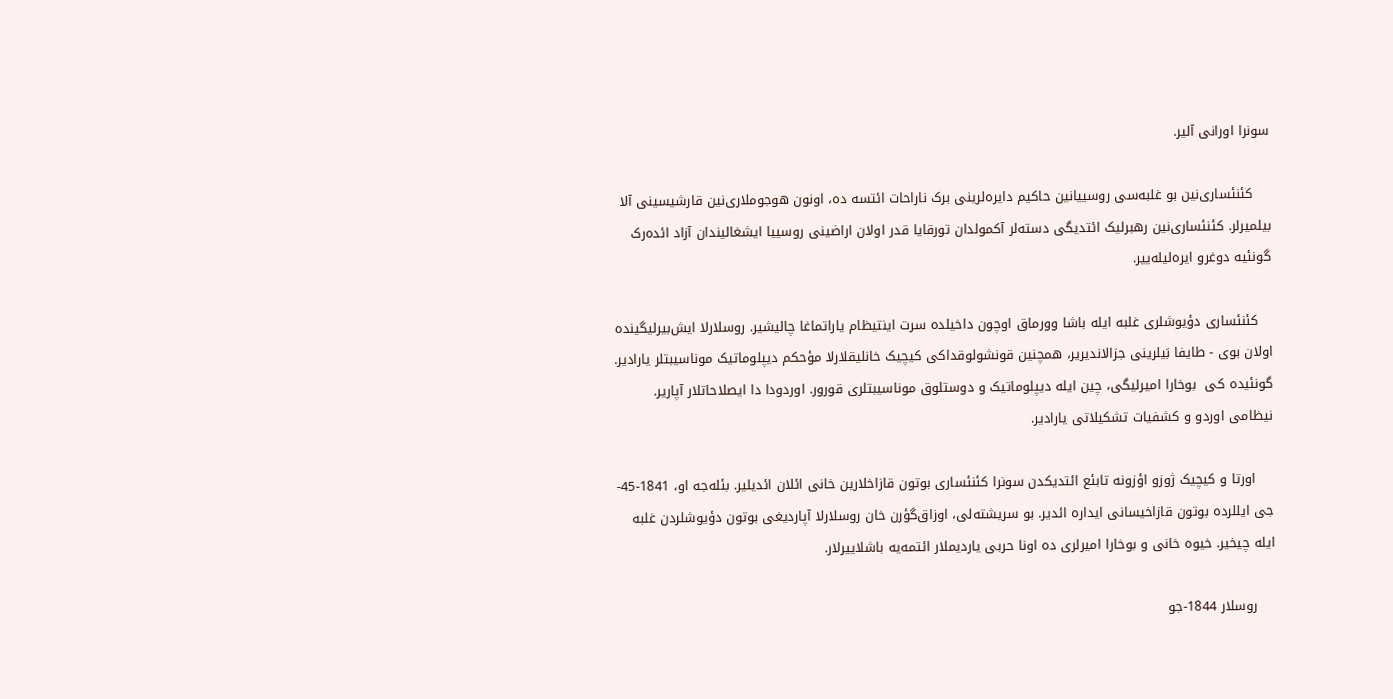سونرا اورانی آلیر.

    کئنئساری‌نین بو غلبه‌سی روسییانین حاکیم دایره‌لرینی برک ناراحات ائتسه ده، اونون هوجوملاری‌نین قارشیسینی آلا بیلمیرلر. کئنئساری‌نین رهبرلیک ائتدیگی دسته‌لر آکمولدان تورقایا قدر اولان اراضینی روسییا ایشغالیندان آزاد ائده‌رک گونئیه دوغرو ایره‌لیله‌ییر.

   کئنئساری دؤیوشلری غلبه ایله باشا وورماق اوچون داخیلده سرت اینتیظام یاراتماغا چالیشیر. روسلارلا ایش‌بیرلیگینده اولان بوی - طایفا بَیلرینی جزالاندیریر، همچنین قونشولوقداکی کیچیک خانلیقلارلا مؤحکم دیپلوماتیک موناسیبتلر یارادیر. گونئیده کی  بوخارا امیرلیگی، چین ایله دیپلوماتیک و دوستلوق موناسیبتلری قورور. اوردودا دا ایصلاحاتلار آپاریر. نیظامی اوردو و کشفیات تشکیلاتی یارادیر.

    اورتا و کیچیک ژوزو اؤزونه تابئع ائتدیکدن سونرا کئنئساری بوتون قازاخلارین خانی ائلان ائدیلیر. بئله‌جه او، 1841-45-جی ایللرده بوتون قازاخیسانی ایداره ائدیر. بو سریشته‌لی، اوزاق‌گؤرن خان روسلارلا آپاردیغی بوتون دؤیوشلردن غلبه ایله چیخیر. خیوه خانی و بوخارا امیرلری ده اونا حربی یاردیملار ائتمه‌یه باشلاییرلار.

    روسلار 1844-جو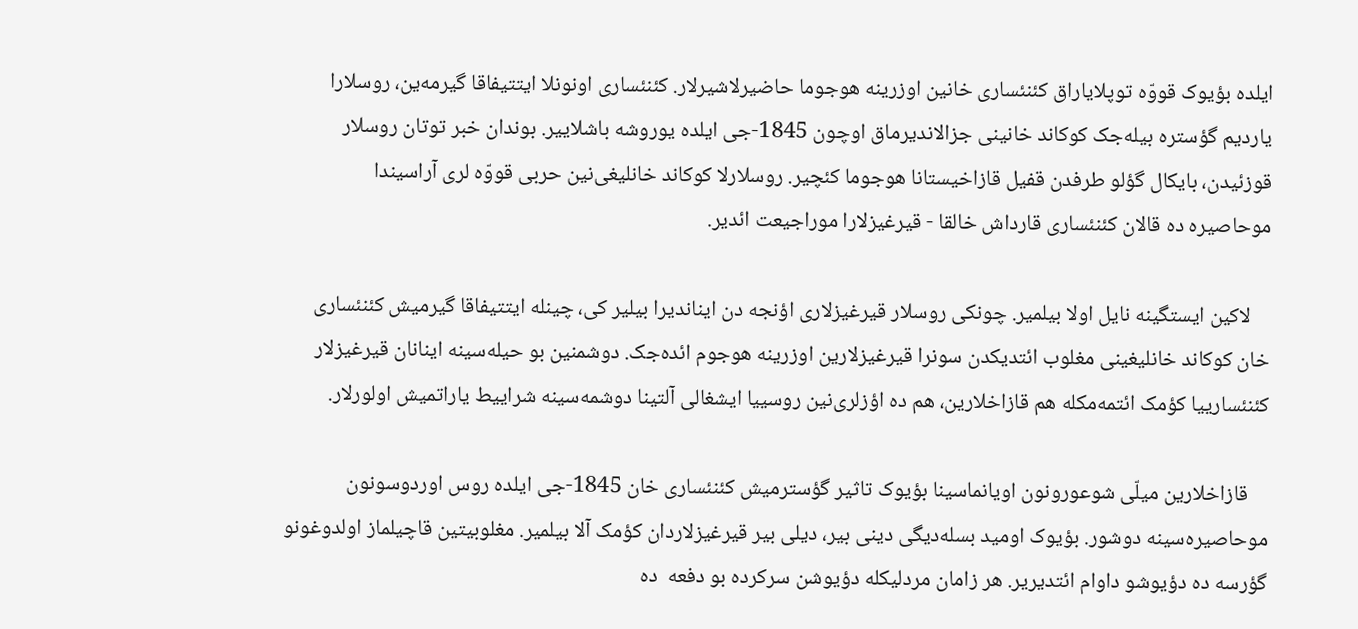ایلده بؤیوک قووّه توپلایاراق کئنئساری خانین اوزرینه هوجوما حاضیرلاشیرلار. کئنئساری اونونلا ایتتیفاقا گیرمه‌ین، روسلارا یاردیم گؤستره بیله‌جک کوکاند خانینی جزالاندیرماق اوچون 1845-جی ایلده یوروشه باشلاییر. بوندان خبر توتان روسلار قوزئیدن، بایکال گؤلو طرفدن قفیل قازاخیستانا هوجوما کئچیر. روسلارلا کوکاند خانلیغی‌نین حربی قووّه لری آراسیندا موحاصیره ده قالان کئنئساری قارداش خالقا - قیرغیزلارا موراجیعت ائدیر.

    لاکین ایستگینه نایل اولا بیلمیر. چونکی روسلار قیرغیزلاری اؤنجه دن ایناندیرا بیلیر کی، چینله ایتتیفاقا گیرمیش کئنئساری خان کوکاند خانلیغینی مغلوب ائتدیکدن سونرا قیرغیزلارین اوزرینه هوجوم ائده‌جک. دوشمنین بو حیله‌سینه اینانان قیرغیزلار کئنئسارییا کؤمک ائتمه‌مکله هم قازاخلارین، هم ده اؤزلری‌نین روسییا ایشغالی آلتینا دوشمه‌سینه شراییط یاراتمیش اولورلار.

    قازاخلارین میلّی شوعورونون اویانماسینا بؤیوک تاثیر گؤسترمیش کئنئساری خان 1845-جی ایلده روس اوردوسونون موحاصیره‌سینه دوشور. بؤیوک اومید بسله‌دیگی دینی بیر، دیلی بیر قیرغیزلاردان کؤمک آلا بیلمیر. مغلوبیتین قاچیلماز اولدوغونو گؤرسه ده دؤیوشو داوام ائتدیریر. هر زامان مردلیکله دؤیوشن سرکرده بو دفعه  ده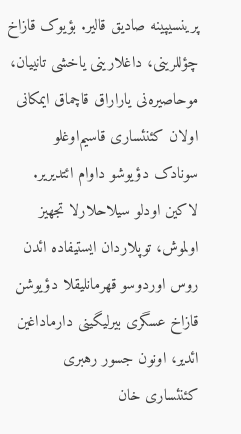پرینسیپینه صادیق قالیر. بؤیوک قازاخ چؤللرینی، داغلارینی یاخشی تانییان، موحاصیره‌نی یاراراق قاچماق ایمکانی اولان کئنئساری قاسیم‌اوغلو سونادک دؤیوشو داوام ائتدیریر. لاکین اودلو سیلاحلارلا تجهیز اولموش، توپلاردان ایستیفاده ائدن روس اوردوسو قهرمانلیقلا دؤیوشن قازاخ عسگری بیرلیگینی دارماداغین ائدیر، اونون جسور رهبری کئنئساری خان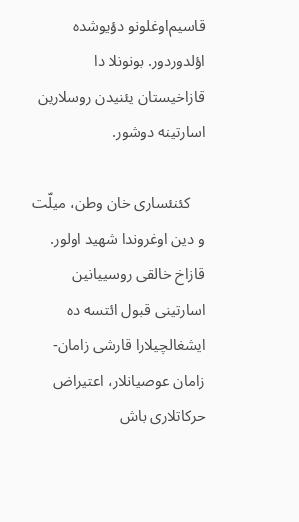قاسیم‌اوغلونو دؤیوشده اؤلدوردور. بونونلا دا قازاخیستان یئنیدن روسلارین اسارتینه دوشور.

    کئنئساری خان وطن، میلّت و دین اوغروندا شهید اولور. قازاخ خالقی روسییانین اسارتینی قبول ائتسه ده ایشغالچیلارا قارشی زامان-زامان عوصیانلار، اعتیراض حرکاتلاری باش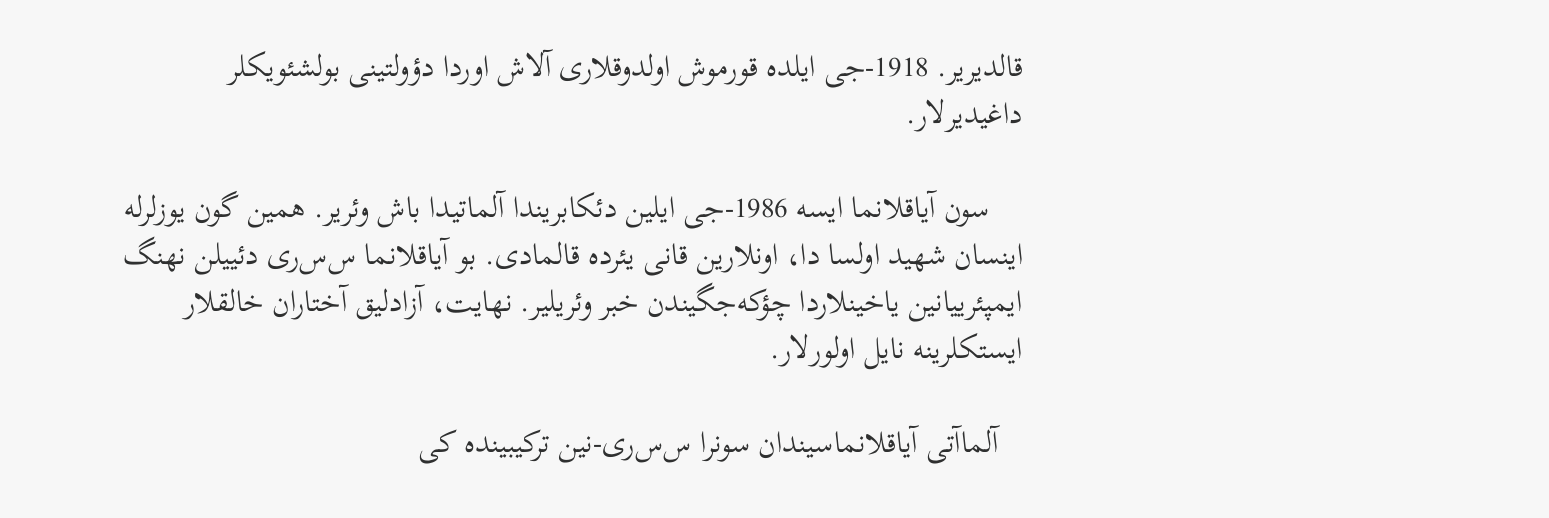قالدیریر. 1918-جی ایلده قورموش اولدوقلاری آلاش اوردا دؤولتینی بولشئویکلر داغیدیرلار.

    سون آیاقلانما ایسه 1986-جی ایلین دئکابریندا آلماتیدا باش وئریر. همین گون یوزلرله اینسان شهید اولسا دا، اونلارین قانی یئرده قالمادی. بو آیاقلانما س‌س‌ری دئییلن نهنگ ایمپئرییانین یاخینلاردا چؤکه‌جگیندن خبر وئریلیر. نهایت، آزادلیق آختاران خالقلار ایستکلرینه نایل اولورلار.

   آلماآتی آیاقلانماسیندان سونرا س‌س‌ری-نین ترکیبینده کی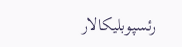رئسپوبلیکالار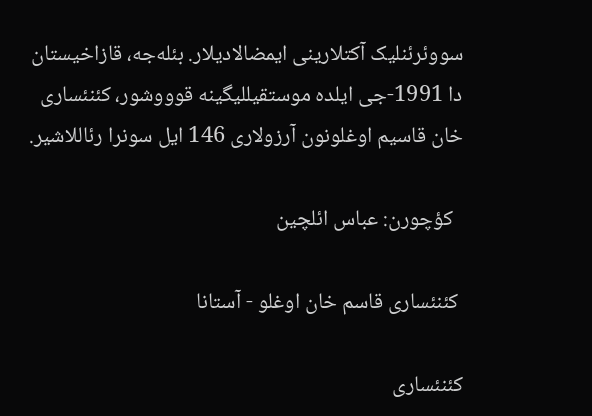سووئرئنلیک آکتلارینی ایمضالادیلار. بئله‌جه، قازاخیستان دا 1991-جی ایلده موستقیللیگینه قوووشور، کئنئساری خان قاسیم اوغلونون آرزولاری 146 ایل سونرا رئاللاشیر.

  کؤچورن: عباس ائلچین

 کئنئساری قاسم خان اوغلو - آستانا

کئنئساری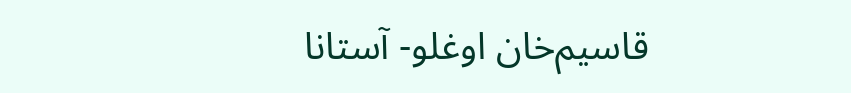قاسیم‌خان اوغلو- آستانا